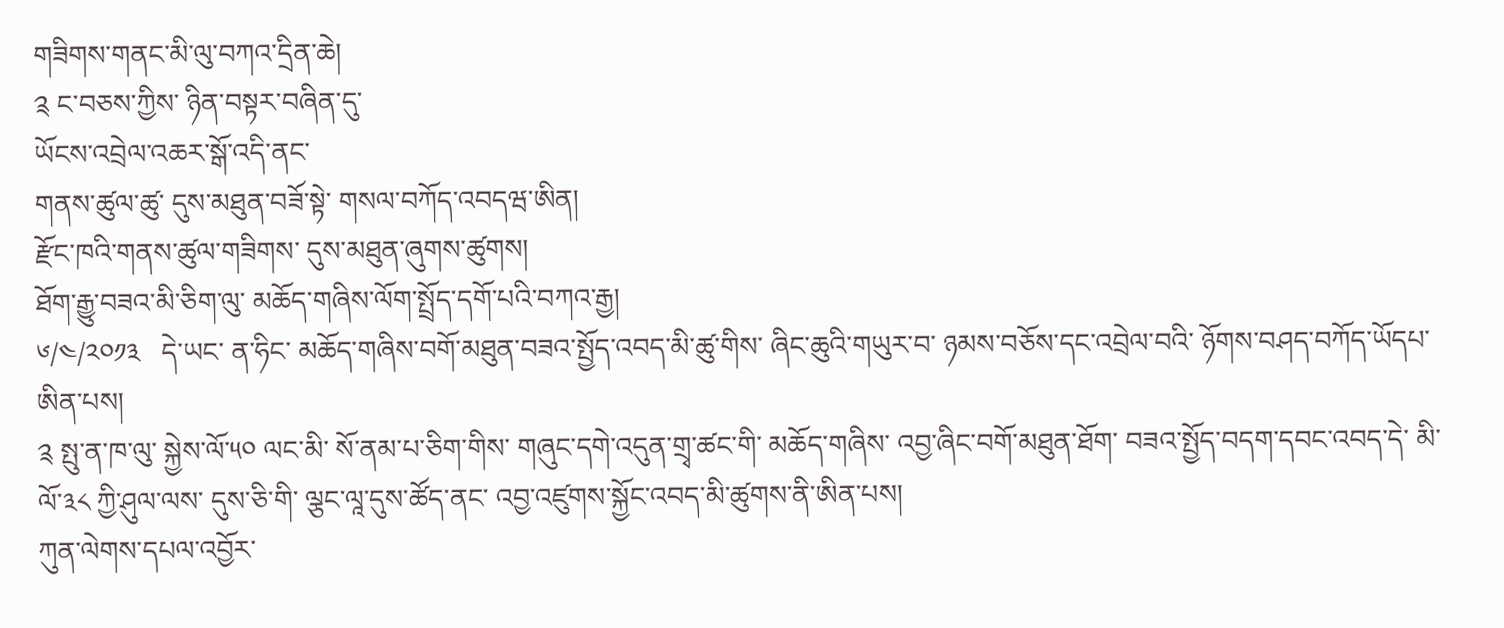གཟིགས་གནང་མི་ལུ་བཀའ་དྲིན་ཆེ།
༉ ང་བཅས་ཀྱིས་ ཉིན་བསྟར་བཞིན་དུ་
ཡོངས་འབྲེལ་འཆར་སྒོ་འདི་ནང་
གནས་ཚུལ་ཚུ་ དུས་མཐུན་བཟོ་སྟེ་ གསལ་བཀོད་འབདཝ་ཨིན།
རྫོང་ཁའི་གནས་ཚུལ་གཟིགས་ དུས་མཐུན་ཞུགས་ཚུགས།
ཐོག་རྒྱུ་བཟའ་མི་ཅིག་ལུ་ མཆོད་གཞིས་ལོག་སྤྲོད་དགོ་པའི་བཀའ་རྒྱ།
༦/༤/༢༠༡༣   དེ་ཡང་ ན་ཧིང་ མཆོད་གཞིས་བགོ་མཐུན་བཟའ་སྤྱོད་འབད་མི་ཚུ་གིས་ ཞིང་ཆུའི་གཡུར་བ་ ཉམས་བཅོས་དང་འབྲེལ་བའི་ ཉོགས་བཤད་བཀོད་ཡོདཔ་ཨིན་པས།
༉ སྤུ་ན་ཁ་ལུ་ སྐྱེས་ལོ་༥༠ ལང་མི་ སོ་ནམ་པ་ཅིག་གིས་ གཞུང་དགེ་འདུན་གྲྭ་ཚང་གི་ མཆོད་གཞིས་ འབྱ་ཞིང་བགོ་མཐུན་ཐོག་ བཟའ་སྤྱོད་བདག་དབང་འབད་དེ་ མི་ལོ་༣༨ ཀྱི་ཤུལ་ལས་ དུས་ཅི་གི་ ལྕང་ལཱ་དུས་ཚོད་ནང་ འབྱ་འཛུགས་སྐྱོང་འབད་མི་ཚུགས་ནི་ཨིན་པས།
ཀུན་ལེགས་དཔལ་འབྱོར་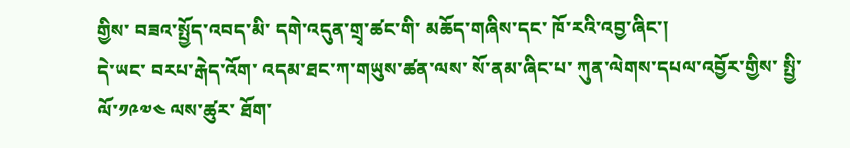གྱིས་ བཟའ་སྤྱོད་འབད་མི་ དགེ་འདུན་གྲྭ་ཚང་གི་ མཆོད་གཞིས་དང་ ཁོ་རའི་འབྱ་ཞིང་།
དེ་ཡང་ བརཔ་རྒེད་འོག་ འདམ་ཐང་ཀ་གཡུས་ཚན་ལས་ སོ་ནམ་ཞིང་པ་ ཀུན་ལེགས་དཔལ་འབྱོར་གྱིས་ སྤྱི་ལོ་༡༩༧༤ ལས་ཚུར་ ཐོག་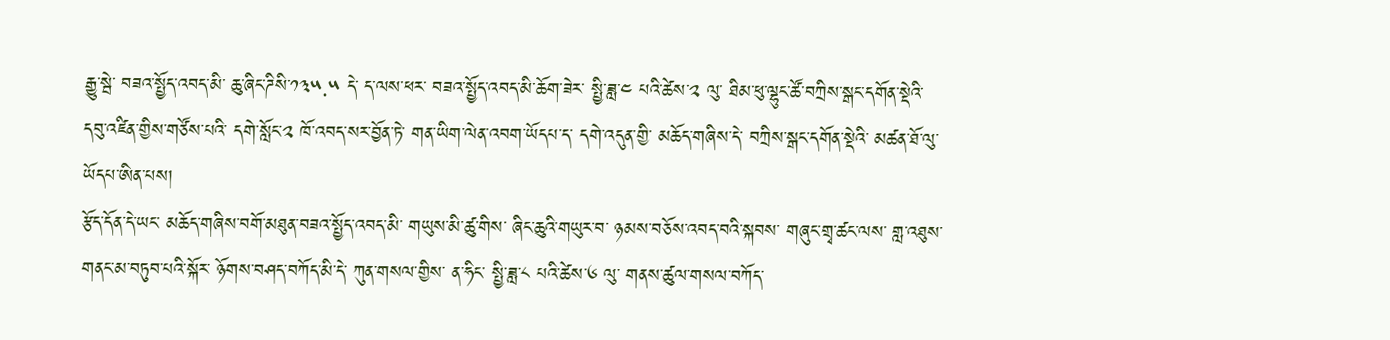རྒྱུ་སྦེ་ བཟའ་སྤྱོད་འབད་མི་ ཆུ་ཞིང་ཌིསི་༡༣༥.༥ དེ་ ད་ལས་ཕར་ བཟའ་སྤྱོད་འབད་མི་ཆོག་ཟེར་ སྤྱི་ཟླ་༤ པའི་ཚེས་༢ ལུ་ ཐིམ་ཕུ་ལྷུང་ཚོ་བཀྲིས་སྒང་དགོན་སྡེའི་ དབུ་འཛིན་གྱིས་གཙོས་པའི་ དགེ་སློང་༢ ཁོ་འབད་སར་བྱོན་ཏེ་ གན་ཡིག་ལེན་འབག་ཡོདཔ་ད་ དགེ་འདུན་གྱི་ མཆོད་གཞིས་དེ་ བཀྲིས་སྒང་དགོན་སྡེའི་ མཚན་ཐོ་ལུ་ཡོདཔ་ཨིན་པས།
རྩོད་དོན་དེ་ཡང་ མཆོད་གཞིས་བགོ་མཐུན་བཟའ་སྤྱོད་འབད་མི་ གཡུས་མི་ཚུ་གིས་ ཞིང་ཆུའི་གཡུར་བ་ ཉམས་བཅོས་འབད་བའི་སྐབས་ གཞུང་གྲྭ་ཚང་ལས་ གླ་འཐུས་གནང་མ་བཏུབ་པའི་སྐོར་ ཉོགས་བཤད་བཀོད་མི་དེ་ ཀུན་གསལ་གྱིས་ ན་ཧིང་ སྤྱི་ཟླ་༨ པའི་ཚེས་༦ ལུ་ གནས་ཚུལ་གསལ་བཀོད་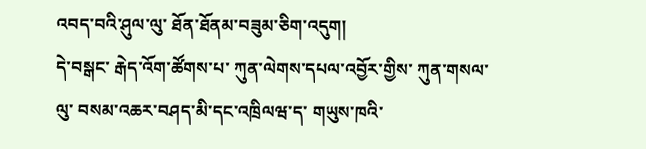འབད་བའི་ཤུལ་ལུ་ ཐོན་ཐོནམ་བཟུམ་ཅིག་འདུག།
དེ་བསྒང་ རྒེད་འོག་ཚོགས་པ་ ཀུན་ལེགས་དཔལ་འབྱོར་གྱིས་ ཀུན་གསལ་ལུ་ བསམ་འཆར་བཤད་མི་དང་འཁྲིལཝ་ད་ གཡུས་ཁའི་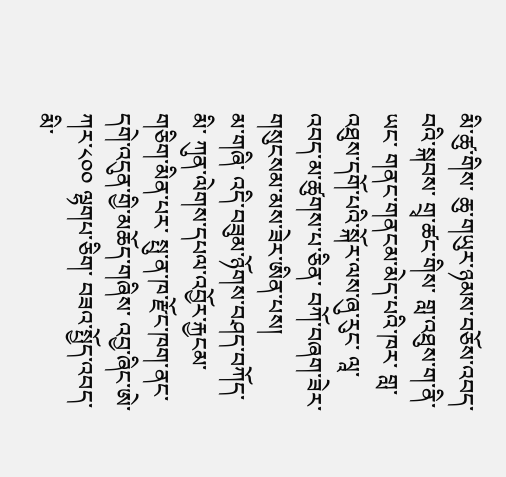མི་ཚུ་གིས་ ཆུ་གཡུར་ཉམས་བཅོས་འབད་བའི་སྐབས་ གྲྭ་ཚང་གིས་ གླ་འཐུས་ག་ནི་ཡང་ གནང་གནངམ་མེད་པའི་ཁར་ གླ་འཐུས་དགོ་པའི་སྐོར་ལས་ཞུ་རུང་ ལཱ་འབད་མ་ཚུགས་པ་ཅིན་ བཀོ་བཞག་ཟེར་ གསུངསམ་མས་ཟེར་ཨིན་པས།
མ་གཞི་ འདི་བཟུམ་ཉོགས་བཤད་བཀོད་མི་ ཀུན་ལེགས་དཔལ་འབྱོར་རྐྱངམ་གཅིག་མིན་པར་ སྤུ་ན་ཁ་རྫོང་ཁག་ནང་ དགེ་འདུན་གྱི་མཆོད་གཞིས་ འབྱ་ཞིང་ཨེ་ཀར་༨༠༠ ལྷགཔ་ཅིག་ བཟའ་སྤྱོད་འབད་མི་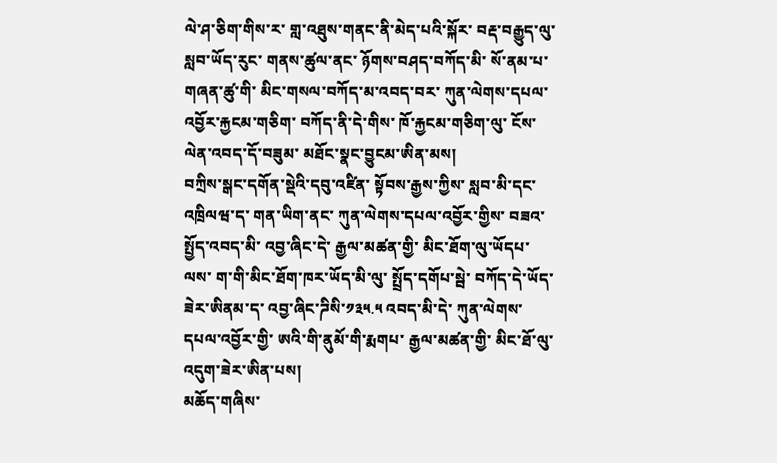ལེ་ཤ་ཅིག་གིས་ར་ གླ་འཐུས་གནང་ནི་མེད་པའི་སྐོར་ བརྡ་བརྒྱུད་ལུ་ སླབ་ཡོད་རུང་ གནས་ཚུལ་ནང་ ཉོགས་བཤད་བཀོད་མི་ སོ་ནམ་པ་གཞན་ཚུ་གི་ མིང་གསལ་བཀོད་མ་འབད་བར་ ཀུན་ལེགས་དཔལ་འབྱོར་རྐྱངམ་གཅིག་ བཀོད་ནི་དེ་གིས་ ཁོ་རྐྱངམ་གཅིག་ལུ་ ངོས་ལེན་འབད་དོ་བཟུམ་ མཐོང་སྣང་བྱུངམ་ཨིན་མས།
བཀྲིས་སྒང་དགོན་སྡེའི་དབུ་འཛིན་ སྟོབས་རྒྱས་ཀྱིས་ སླབ་མི་དང་འཁྲིལཝ་ད་ གན་ཡིག་ནང་ ཀུན་ལེགས་དཔལ་འབྱོར་གྱིས་ བཟའ་སྤྱོད་འབད་མི་ འབྱ་ཞིང་དེ་ རྒྱལ་མཚན་གྱི་ མིང་ཐོག་ལུ་ཡོདཔ་ལས་ ག་གི་མིང་ཐོག་ཁར་ཡོད་མི་ལུ་ སྤྲོད་དགོཔ་སྦེ་ བཀོད་དེ་ཡོད་ཟེར་ཨིནམ་ད་ འབྱ་ཞིང་ཌིསི་༡༣༥.༥ འབད་མི་དེ་ ཀུན་ལེགས་དཔལ་འབྱོར་གྱི་ ཨའི་གི་ནུམོ་གི་རྨགཔ་ རྒྱལ་མཚན་གྱི་ མིང་ཐོ་ལུ་འདུག་ཟེར་ཨིན་པས།
མཆོད་གཞིས་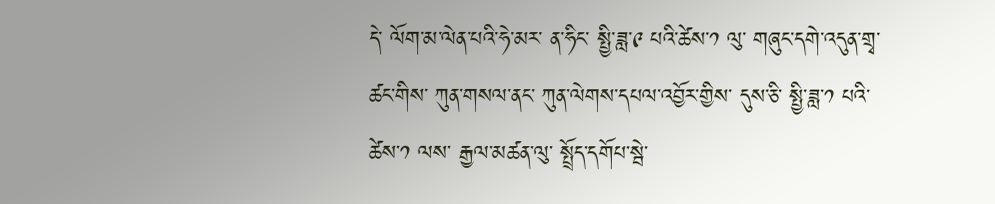དེ་ ལོག་མ་ལེན་པའི་ཧེ་མར་ ན་ཧིང་ སྤྱི་ཟླ་༩ པའི་ཚེས་༡ ལུ་ གཞུང་དགེ་འདུན་གྲྭ་ཚང་གིས་ ཀུན་གསལ་ནང་ ཀུན་ལེགས་དཔལ་འབྱོར་གྱིས་ དུས་ཅི་ སྤྱི་ཟླ་༡ པའི་ཚེས་༡ ལས་ རྒྱལ་མཚན་ལུ་ སྤྲོད་དགོཔ་སྦེ་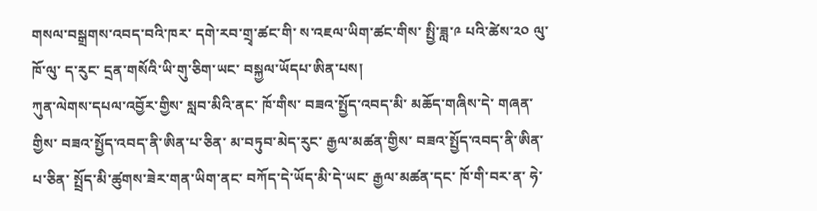གསལ་བསྒྲགས་འབད་བའི་ཁར་ དགེ་རབ་གྲྭ་ཚང་གི་ ས་འཇལ་ཡིག་ཚང་གིས་ སྤྱི་ཟླ་༩ པའི་ཚེས་༢༠ ལུ་ ཁོ་ལུ་ ད་རུང་ དྲན་གསོའི་ཡི་གུ་ཅིག་ཡང་ བསྐྱལ་ཡོདཔ་ཨིན་པས།
ཀུན་ལེགས་དཔལ་འབྱོར་གྱིས་ སླབ་མིའི་ནང་ ཁོ་གིས་ བཟའ་སྤྱོད་འབད་མི་ མཆོད་གཞིས་དེ་ གཞན་གྱིས་ བཟའ་སྤྱོད་འབད་ནི་ཨིན་པ་ཅིན་ མ་བཏུབ་མེད་རུང་ རྒྱལ་མཚན་གྱིས་ བཟའ་སྤྱོད་འབད་ནི་ཨིན་པ་ཅིན་ སྤྲོད་མི་ཚུགས་ཟེར་གན་ཡིག་ནང་ བཀོད་དེ་ཡོད་མི་དེ་ཡང་ རྒྱལ་མཚན་དང་ ཁོ་གི་བར་ན་ ཧེ་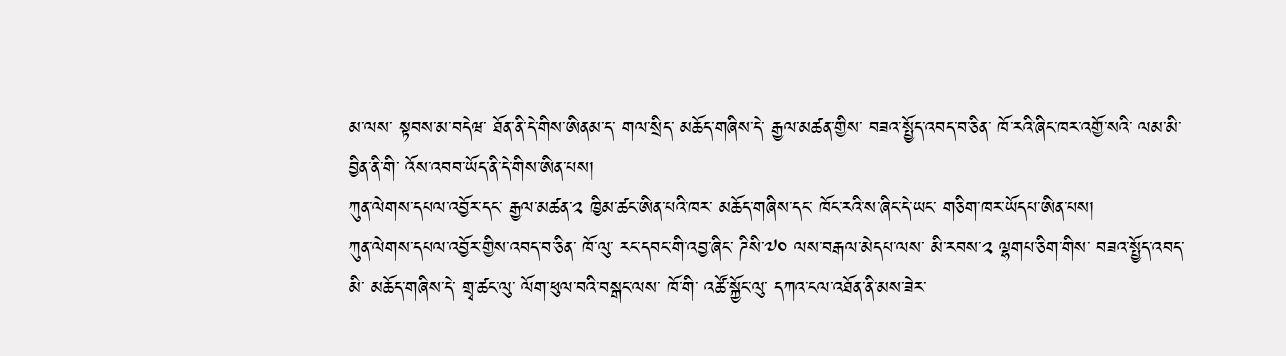མ་ལས་ སྟབས་མ་བདེཝ་ ཐོན་ནི་དེ་གིས་ཨིནམ་ད་ གལ་སྲིད་ མཆོད་གཞིས་དེ་ རྒྱལ་མཚན་གྱིས་ བཟའ་སྤྱོད་འབད་བ་ཅིན་ ཁོ་རའི་ཞིང་ཁར་འགྱོ་སའི་ ལམ་མི་བྱིན་ནི་གི་ འོས་འབབ་ཡོད་ནི་དེ་གིས་ཨིན་པས།
ཀུན་ལེགས་དཔལ་འབྱོར་དང་ རྒྱལ་མཚན་༢ ཁྱིམ་ཚང་ཨིན་པའི་ཁར་ མཆོད་གཞིས་དང་ ཁོང་རའི་ས་ཞིང་དེ་ཡང་ གཅིག་ཁར་ཡོདཔ་ཨིན་པས།
ཀུན་ལེགས་དཔལ་འབྱོར་གྱིས་འབད་བ་ཅིན་ ཁོ་ལུ་ རང་དབང་གི་འབྱ་ཞིང་ ཌིསི་༧༠ ལས་བརྒལ་མེདཔ་ལས་ མི་རབས་༢ ལྷགཔ་ཅིག་གིས་ བཟའ་སྤྱོད་འབད་མི་ མཆོད་གཞིས་དེ་ གྲྭ་ཚང་ལུ་ ལོག་ཕུལ་བའི་བསྒང་ལས་ ཁོ་གི་ འཚོ་སྐྱོང་ལུ་ དཀའ་ངལ་འཐོན་ནི་མས་ཟེར་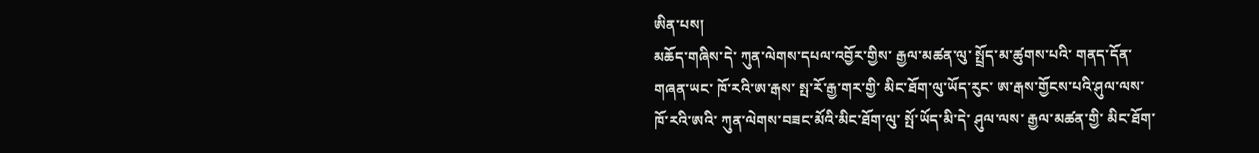ཨིན་པས།
མཆོད་གཞིས་དེ་ ཀུན་ལེགས་དཔལ་འབྱོར་གྱིས་ རྒྱལ་མཚན་ལུ་ སྤྲོད་མ་ཚུགས་པའི་ གནད་དོན་གཞན་ཡང་ ཁོ་རའི་ཨ་རྒས་ སྤ་རོ་རྒྱ་གར་གྱི་ མིང་ཐོག་ལུ་ཡོད་རུང་ ཨ་རྒས་གྱོངས་པའི་ཤུལ་ལས་ ཁོ་རའི་ཨའི་ ཀུན་ལེགས་བཟང་མོའི་མིང་ཐོག་ལུ་ སྤོ་ཡོད་མི་དེ་ ཤུལ་ལས་ རྒྱལ་མཚན་གྱི་ མིང་ཐོག་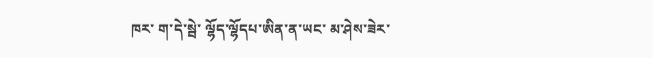ཁར་ ག་དེ་སྦེ་ ལྷོད་ལྷོདཔ་ཨིན་ན་ཡང་ མ་ཤེས་ཟེར་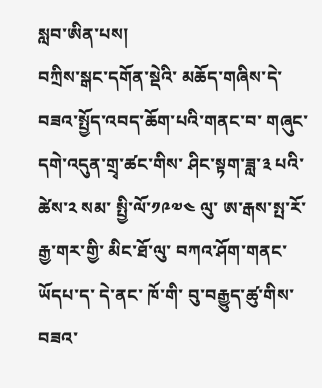སླབ་ཨིན་པས།
བཀྲིས་སྒང་དགོན་སྡེའི་ མཆོད་གཞིས་དེ་ བཟའ་སྤྱོད་འབད་ཆོག་པའི་གནང་བ་ གཞུང་དགེ་འདུན་གྲྭ་ཚང་གིས་ ཤིང་སྟག་ཟླ་༣ པའི་ཚེས་༢ སམ་ སྤྱི་ལོ་༡༩༧༤ ལུ་ ཨ་རྒས་སྤ་རོ་རྒྱ་གར་གྱི་ མིང་ཐོ་ལུ་ བཀའ་ཤོག་གནང་ཡོདཔ་ད་ དེ་ནང་ ཁོ་གི་ བུ་བརྒྱུད་ཚུ་གིས་ བཟའ་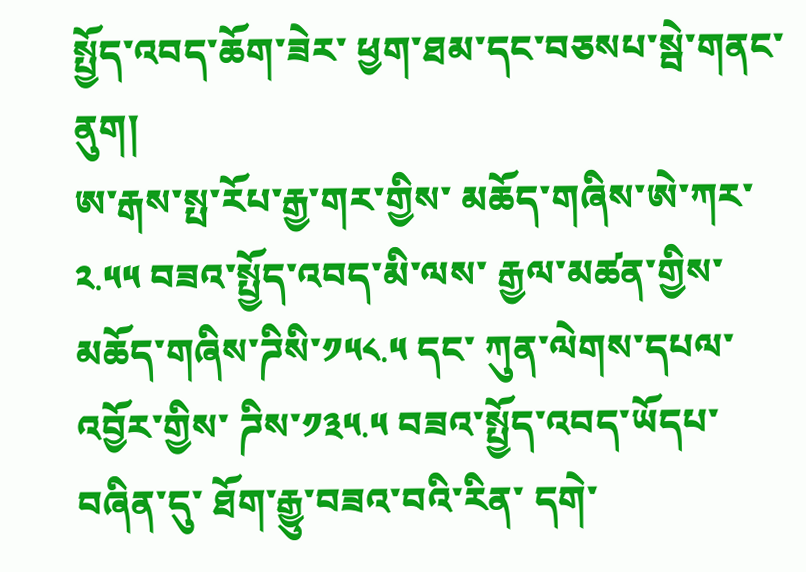སྤྱོད་འབད་ཆོག་ཟེར་ ཕྱག་ཐམ་དང་བཅསཔ་སྦེ་གནང་ནུག།
ཨ་རྒས་སྤ་རོཔ་རྒྱ་གར་གྱིས་ མཆོད་གཞིས་ཨེ་ཀར་༢.༥༥ བཟའ་སྤྱོད་འབད་མི་ལས་ རྒྱལ་མཚན་གྱིས་ མཆོད་གཞིས་ཌིསི་༡༥༨.༥ དང་ ཀུན་ལེགས་དཔལ་འབྱོར་གྱིས་ ཌིས་༡༣༥.༥ བཟའ་སྤྱོད་འབད་ཡོདཔ་བཞིན་དུ་ ཐོག་རྒྱུ་བཟའ་བའི་རིན་ དགེ་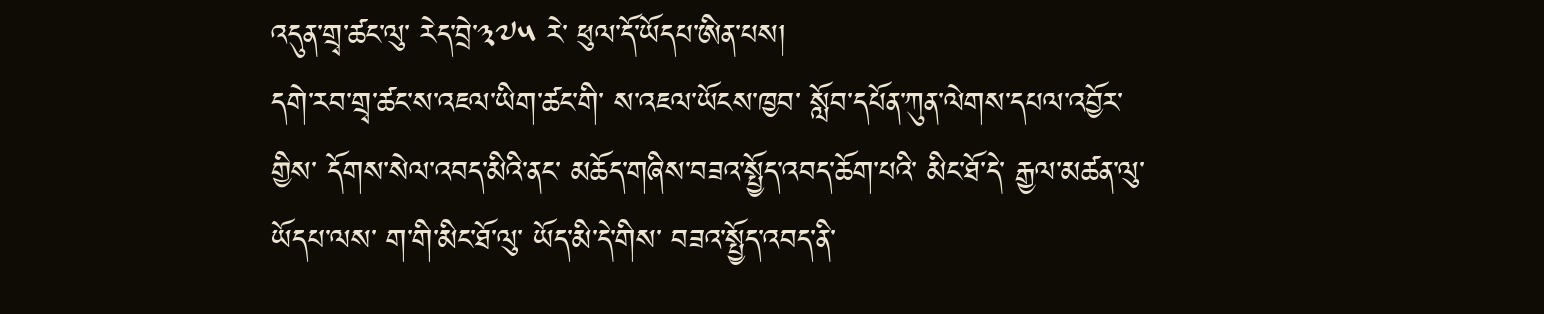འདུན་གྲྭ་ཚང་ལུ་ རེད་བྲེ་༣༧༥ རེ་ ཕུལ་དོ་ཡོདཔ་ཨིན་པས།
དགེ་རབ་གྲྭ་ཚང་ས་འཇལ་ཡིག་ཚང་གི་ ས་འཇལ་ཡོངས་ཁྱབ་ སློབ་དཔོན་ཀུན་ལེགས་དཔལ་འབྱོར་གྱིས་ དོགས་སེལ་འབད་མིའི་ནང་ མཆོད་གཞིས་བཟའ་སྤྱོད་འབད་ཆོག་པའི་ མིང་ཐོ་དེ་ རྒྱལ་མཚན་ལུ་ཡོདཔ་ལས་ ག་གི་མིང་ཐོ་ལུ་ ཡོད་མི་དེ་གིས་ བཟའ་སྤྱོད་འབད་ནི་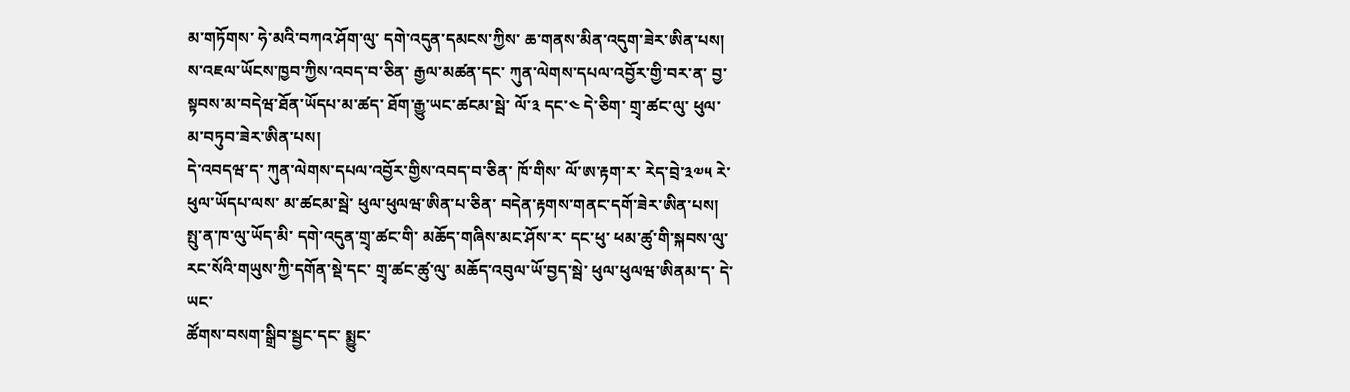མ་གཏོགས་ ཧེ་མའི་བཀའ་ཤོག་ལུ་ དགེ་འདུན་དམངས་ཀྱིས་ ཆ་གནས་མིན་འདུག་ཟེར་ཨིན་པས།
ས་འཇལ་ཡོངས་ཁྱབ་ཀྱིས་འབད་བ་ཅིན་ རྒྱལ་མཚན་དང་ ཀུན་ལེགས་དཔལ་འབྱོར་གྱི་བར་ན་ བྱ་སྟབས་མ་བདེཝ་ཐོན་ཡོདཔ་མ་ཚད་ ཐོག་རྒྱུ་ཡང་ཚངམ་སྦེ་ ལོ་༣ དང་༤ དེ་ཅིག་ གྲྭ་ཚང་ལུ་ ཕུལ་མ་བཏུབ་ཟེར་ཨིན་པས།
དེ་འབདཝ་ད་ ཀུན་ལེགས་དཔལ་འབྱོར་གྱིས་འབད་བ་ཅིན་ ཁོ་གིས་ ལོ་ཨ་རྟག་ར་ རེད་བྲེ་༣༧༥ རེ་ ཕུལ་ཡོདཔ་ལས་ མ་ཚངམ་སྦེ་ ཕུལ་ཕུལཝ་ཨིན་པ་ཅིན་ བདེན་རྟགས་གནང་དགོ་ཟེར་ཨིན་པས།
སྤུ་ན་ཁ་ལུ་ཡོད་མི་ དགེ་འདུན་གྲྭ་ཚང་གི་ མཆོད་གཞིས་མང་ཤོས་ར་ དང་ཕུ་ ཕམ་ཚུ་གི་སྐབས་ལུ་ རང་སོའི་གཡུས་ཀྱི་དགོན་སྡེ་དང་ གྲྭ་ཚང་ཚུ་ལུ་ མཆོད་འབུལ་ཡོ་བྱད་སྦེ་ ཕུལ་ཕུལཝ་ཨིནམ་ད་ དེ་ཡང་
ཚོགས་བསག་སྒྲིབ་སྦྱང་དང་ སྨྱུང་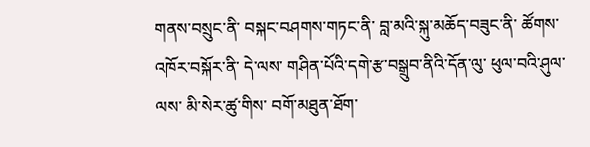གནས་བསྲུང་ནི་ བསྐང་བཤགས་གཏང་ནི་ བླ་མའི་སྐུ་མཆོད་བཟུང་ནི་ ཚོགས་འཁོར་བསྐོར་ནི་ དེ་ལས་ གཤིན་པོའི་དགེ་རྩ་བསྒྲུབ་ནིའི་དོན་ལུ་ ཕུལ་བའི་ཤུལ་ལས་ མི་སེར་ཚུ་གིས་ བགོ་མཐུན་ཐོག་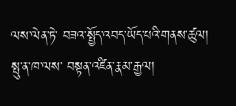ལས་ལེན་ཏེ་ བཟའ་སྤྱོད་འབད་ཡོད་པའི་གནས་ཚུལ།
སྤུ་ན་ཁ་ལས་ བསྟན་འཛིན་རྣམ་རྒྱལ།